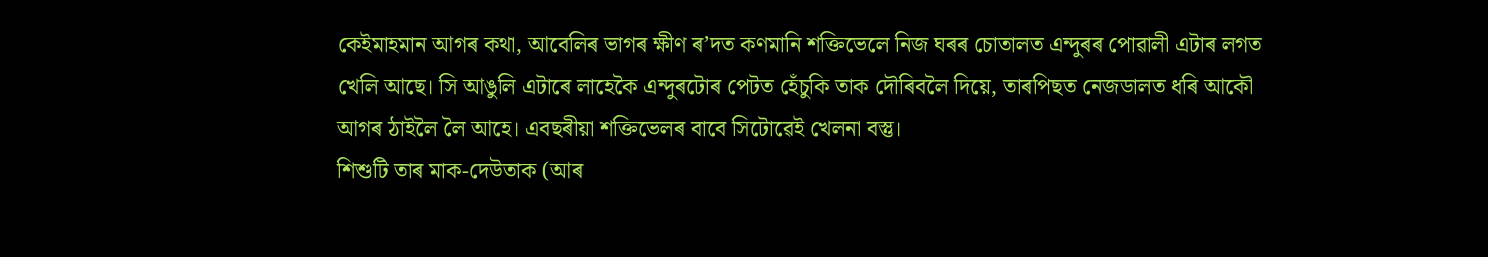কেইমাহমান আগৰ কথা, আবেলিৰ ভাগৰ ক্ষীণ ৰ’দত কণমানি শক্তিভেলে নিজ ঘৰৰ চোতালত এন্দুৰৰ পোৱালী এটাৰ লগত খেলি আছে। সি আঙুলি এটাৰে লাহেকৈ এন্দুৰটোৰ পেটত হেঁচুকি তাক দৌৰিবলৈ দিয়ে, তাৰপিছত নেজডালত ধৰি আকৌ আগৰ ঠাইলৈ লৈ আহে। এবছৰীয়া শক্তিভেলৰ বাবে সিটোৱেই খেলনা বস্তু।
শিশুটি তাৰ মাক-দেউতাক (আৰ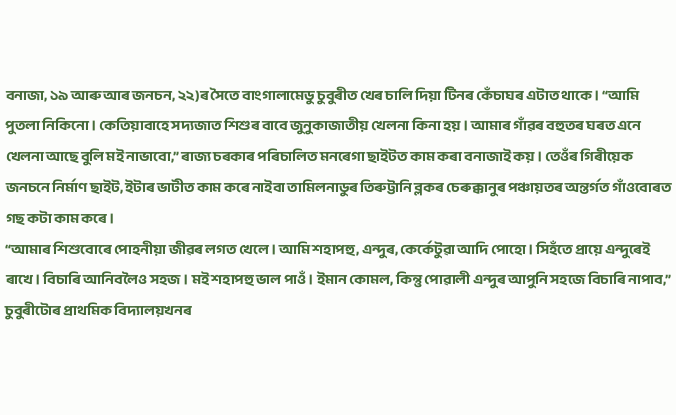বনাজা, ১৯ আৰু আৰ জনচন, ২২)ৰ সৈতে বাংগালামেডু চুবুৰীত খেৰ চালি দিয়া টিনৰ কেঁচাঘৰ এটাত থাকে। “আমি পুতলা নিকিনো। কেতিয়াবাহে সদ্যজাত শিশুৰ বাবে জুনুকাজাতীয় খেলনা কিনা হয়। আমাৰ গাঁৱৰ বহুতৰ ঘৰত এনে খেলনা আছে বুলি মই নাভাবো,” ৰাজ্য চৰকাৰ পৰিচালিত মনৰেগা ছাইটত কাম কৰা বনাজাই কয়। তেওঁৰ গিৰীয়েক জনচনে নিৰ্মাণ ছাইট, ইটাৰ ভাটীত কাম কৰে নাইবা তামিলনাডুৰ তিৰুট্টানি ব্লকৰ চেৰুক্কানুৰ পঞ্চায়তৰ অন্তৰ্গত গাঁওবোৰত গছ কটা কাম কৰে।
“আমাৰ শিশুবোৰে পোহনীয়া জীৱৰ লগত খেলে। আমি শহাপহু, এন্দুৰ, কেৰ্কেটুৱা আদি পোহো। সিহঁতে প্ৰায়ে এন্দুৰেই ৰাখে। বিচাৰি আনিবলৈও সহজ। মই শহাপহু ভাল পাওঁ। ইমান কোমল, কিন্তু পোৱালী এন্দুৰ আপুনি সহজে বিচাৰি নাপাব,” চুবুৰীটোৰ প্ৰাথমিক বিদ্যালয়খনৰ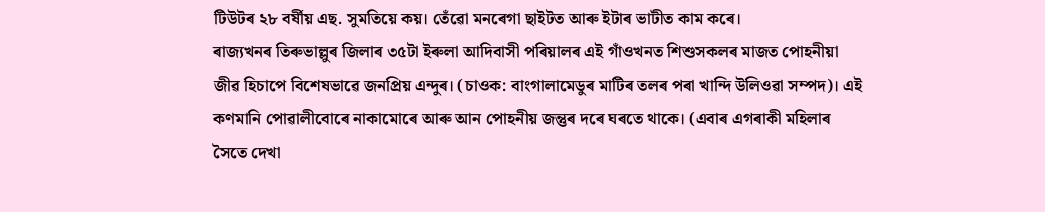টিউটৰ ২৮ বৰ্ষীয় এছ. সুমতিয়ে কয়। তেঁৱো মনৰেগা ছাইটত আৰু ইটাৰ ভাটীত কাম কৰে।
ৰাজ্যখনৰ তিৰুভাল্লুৰ জিলাৰ ৩৫টা ইৰুলা আদিবাসী পৰিয়ালৰ এই গাঁওখনত শিশুসকলৰ মাজত পোহনীয়া জীৱ হিচাপে বিশেষভাৱে জনপ্ৰিয় এন্দুৰ। (চাওক: বাংগালামেডুৰ মাটিৰ তলৰ পৰা খান্দি উলিওৱা সম্পদ)। এই কণমানি পোৱালীবোৰে নাকামোৰে আৰু আন পোহনীয় জন্তুৰ দৰে ঘৰতে থাকে। (এবাৰ এগৰাকী মহিলাৰ সৈতে দেখা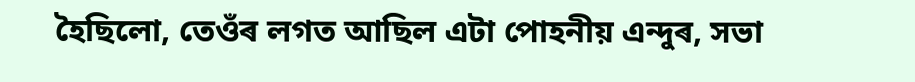হৈছিলো, তেওঁৰ লগত আছিল এটা পোহনীয় এন্দুৰ, সভা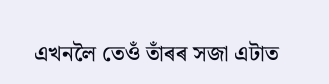এখনলৈ তেওঁ তাঁৰৰ সজা এটাত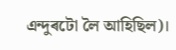এন্দুৰটো লৈ আহিছিল)।